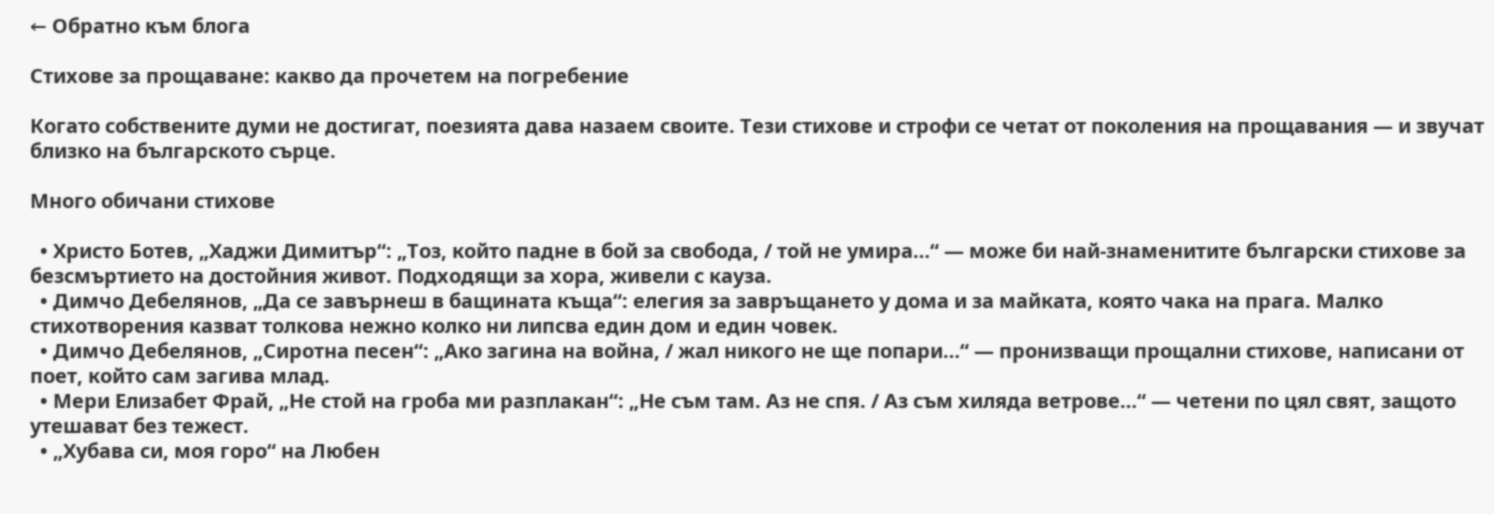← Обратно към блога

Стихове за прощаване: какво да прочетем на погребение

Когато собствените думи не достигат, поезията дава назаем своите. Тези стихове и строфи се четат от поколения на прощавания — и звучат близко на българското сърце.

Много обичани стихове

  • Христо Ботев, „Хаджи Димитър“: „Тоз, който падне в бой за свобода, / той не умира…“ — може би най-знаменитите български стихове за безсмъртието на достойния живот. Подходящи за хора, живели с кауза.
  • Димчо Дебелянов, „Да се завърнеш в бащината къща“: елегия за завръщането у дома и за майката, която чака на прага. Малко стихотворения казват толкова нежно колко ни липсва един дом и един човек.
  • Димчо Дебелянов, „Сиротна песен“: „Ако загина на война, / жал никого не ще попари…“ — пронизващи прощални стихове, написани от поет, който сам загива млад.
  • Мери Елизабет Фрай, „Не стой на гроба ми разплакан“: „Не съм там. Аз не спя. / Аз съм хиляда ветрове…“ — четени по цял свят, защото утешават без тежест.
  • „Хубава си, моя горо“ на Любен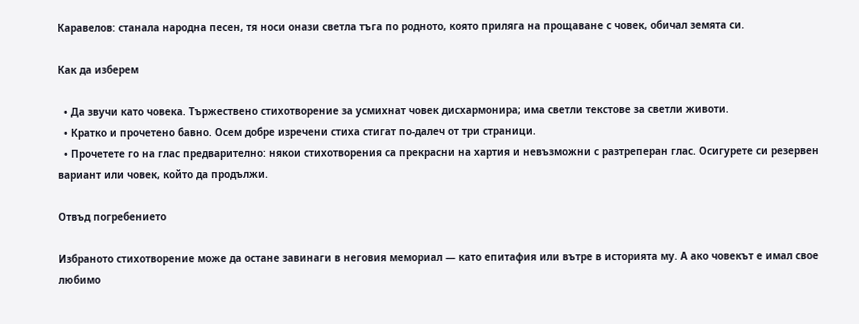Каравелов: станала народна песен, тя носи онази светла тъга по родното, която приляга на прощаване с човек, обичал земята си.

Как да изберем

  • Да звучи като човека. Тържествено стихотворение за усмихнат човек дисхармонира; има светли текстове за светли животи.
  • Кратко и прочетено бавно. Осем добре изречени стиха стигат по-далеч от три страници.
  • Прочетете го на глас предварително: някои стихотворения са прекрасни на хартия и невъзможни с разтреперан глас. Осигурете си резервен вариант или човек, който да продължи.

Отвъд погребението

Избраното стихотворение може да остане завинаги в неговия мемориал — като епитафия или вътре в историята му. А ако човекът е имал свое любимо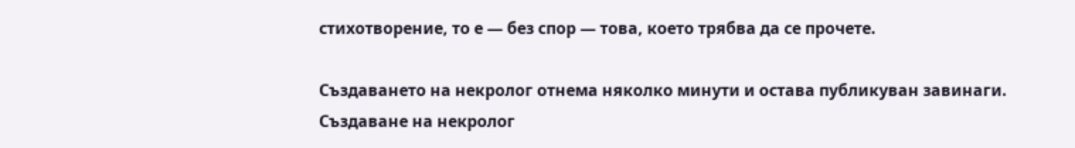стихотворение, то е — без спор — това, което трябва да се прочете.

Създаването на некролог отнема няколко минути и остава публикуван завинаги. Създаване на некролог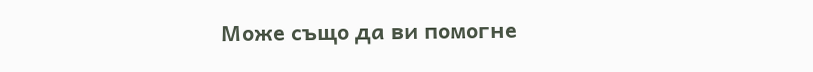Може също да ви помогне